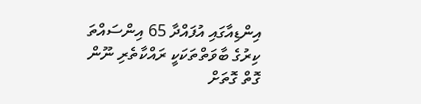އިންޑިއާގައި އުފައްދާ 65 އިންސައްތަ ކިރުގެ ބާވަތްތަކަކީ ރައްކާތެރި ނޫން ގޮތް ގޮތަށް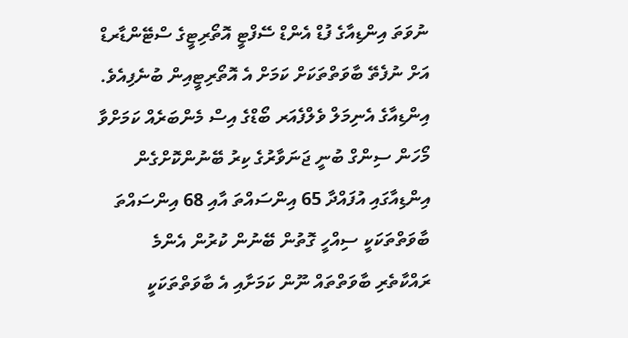ނުވަތަ އިންޑިއާގެ ފުޑް އެންޑް ސޭފްޓީ އޮތޯރިޓީގެ ސްޓޭންޑާރޑް އަށް ނުފެތޭ ބާވަތްތަކަށް ކަމަށް އެ އޮތޯރިޓީއިން ބުނެފިއެވެ.
އިންޑިއާގެ އެނިމަލް ވެލްފެއަރ ބޯޑްގެ އިސް މެންބަރެއް ކަމަށްވާ މޯހަން ސިންގް ބުނީ ޖަނަވާރުގެ ކިރު ބޭނުންކޮށްގެން އިންޑިއާގައި އުފައްދާ 65 އިންސައްތަ އާއި 68 އިންސައްތަ ބާވަތްތަކަކީ ސިއްހީ ގޮތުން ބޭނުން ކުރުން އެންމެ ރައްކާތެރި ބާވަތްތައް ނޫން ކަމަށާއި އެ ބާވަތްތަކަކީ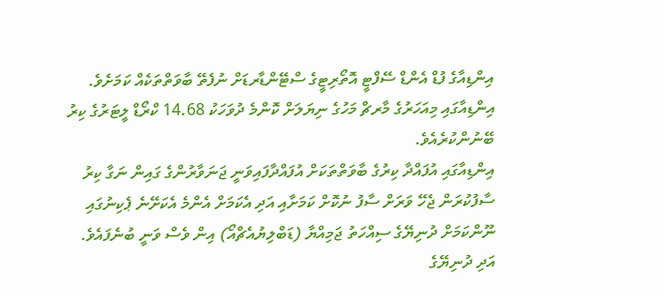އިންޑިއާގެ ފުޑް އެންޑް ސޭފްޓީ އޮތޯރިޓީގެ ސްޓޭންޑާރޑަށް ނުފެތޭ ބާވަތްތަކެއް ކަމަށެވެ.
އިންޑިއާގައި މިއަހަރުގެ މާރޗް މަހުގެ ނިޔަލަށް ކޮންމެ ދުވަހަކު 14.68 ކްރޯޑް ލީޓަރުގެ ކިރު ބޭނުންކުރެއެވެ.
އިންޑިއާގައި އުފައްދާ ކިރުގެ ބާވަތްތަކަށް އުފައްދާފައިވަނީ ޖަނަވާރުންގެ ގައިން ނަގާ ކިރު ސާފުކުރަން ޖެހޭ ވަރަށް ސާފު ނުކޮށް ކަމަށާއި އަދި އެކަމަށް އެންމެ އެކަށޭނެ ޕެކިނުގައި ނޫންކަމަށް ދުނިޔޭގެ ސިއްހަތު ޖަމިއްޔާ (ޑަބްލިޔުއެޗްއޯ) އިން ވެސް ވަނީ ބުނެފައެވެ.
އަދި ދުނިޔޭގެ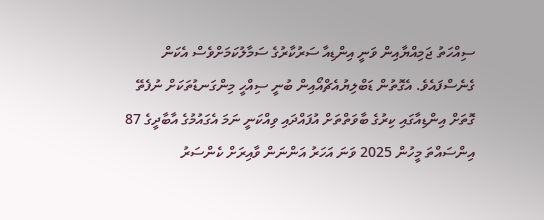ސިއްހަތު ޖަމިއްޔާއިން ވަނީ އިންޑިއާ ސަރުކާރުގެ ސަމާލުކަމަށްވެސް އެކަން ގެނެސްފައެވެ. އެގޮތުން ޑަބްލިޔުއެޗްއޯއިން ބުނީ ސިއްހީ މިންގަނޑުތަކަށް ނުފެތޭ ގޮތަށް އިންޑިއާގައި ކިރުގެ ބާވަތްތަށް އުފައްދައި ވިއްކަނީ ނަމަ އެގައުމުގެ އާބާދީގެ 87 އިންސައްތަ މީހުން 2025 ވަނަ އަހަރު އަންނަން ވާއިރަށް ކެންސަރު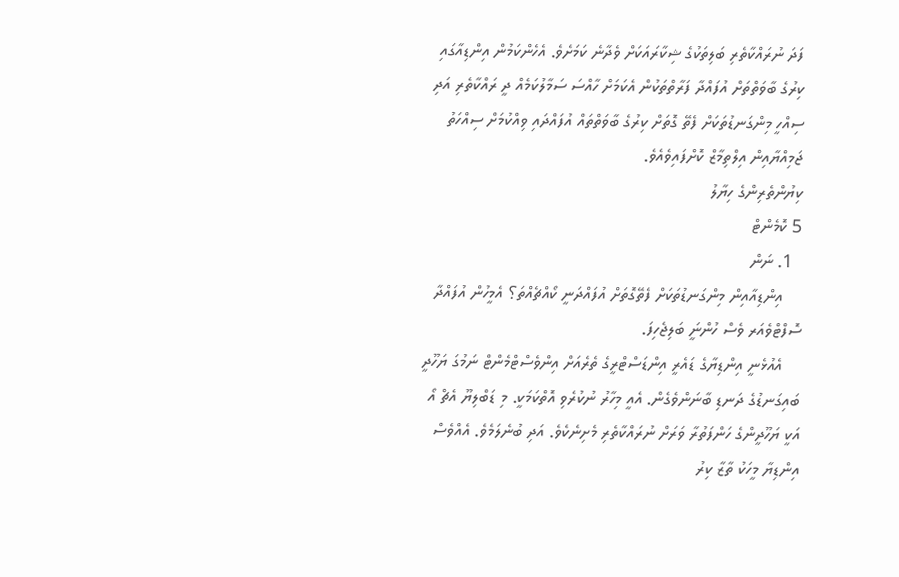ފަދަ ނުރައްކާތެރި ބަލިތަކުގެ ޝިކާރައަކަށް ވެދާނެ ކަމަށެވެ. އެހެންކަމުން އިންޑިއާގައި ކިރުގެ ބާވަތްތަށް އުފައްދާ ފަރާތްތަކުން އެކަމަށް ހާއްސަ ސަމާލުކަމެއް ދީ ރައްކާތެރި އަދި ސިއްހީ މިންގަނޑުތަކަށް ފެތޭ ގޮތަށް ކިރުގެ ބާވަތްތައް އުފައްދައި ވިއްކުމަށް ސިއްހަތު ޖަމިއްޔާއިން އިލްތިމާޒް ކޮށްފައިވެއެވެ.
ކިޔުންތެރިންގެ ހިޔާލު
5 ކޮމެންޓް
  1. ނަން
    އިންޑިއާއިން މިންގަނޑުތަކަށް ފެތޭގޮތަށް އުފައްދަނީ ކޯއްޗެއްތަ؟ އެމީހުން އުފައްދާ ސޮފްޓްވެއަރ ވެސް ހުންނަީ ބަލިޖެހިފަ.
    އެއުޅެނީ އިންޑިޔާގެ ޑައެރީ އިންޑަސްޓްރީގެ ތެރެއަށް އިންވެސްޓްމެންޓް ނަމުގަ ޔަހޫދީ ބައިގަނޑުގެ ދަނޑި ބާނަންވެގެން. އެއީ މިހާރު ނުކުރެވި އޮތްކަމަކީ. މި ޑަބްލިޔޫ އެޗް އޯ އަކީ ޔަހޫދީންގެ ހަންފަތުރާ ވަރަށް ނުރައްކާތެރި މެށިނެކެވެ. އަދި ބުނެލަމެވެ. އެއްވެސް އިންޑިޔާ މީހަކު ތާޒާ ކިރު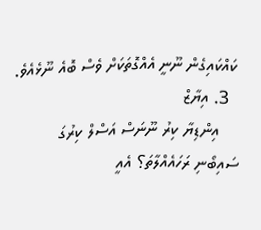ކައްކައިގެން ނޫނީ އެއްގޮތަކަށް ވެސް ބޮއެ ނޫޅެއެވެ.
  3. އިޔާޒް
    އިންޑިޔާ ކިރު ނޫނަސް އަސްލް ކިރުގަ ސައިބޯނި ރަހައެއްލާތަ؟ އެއީ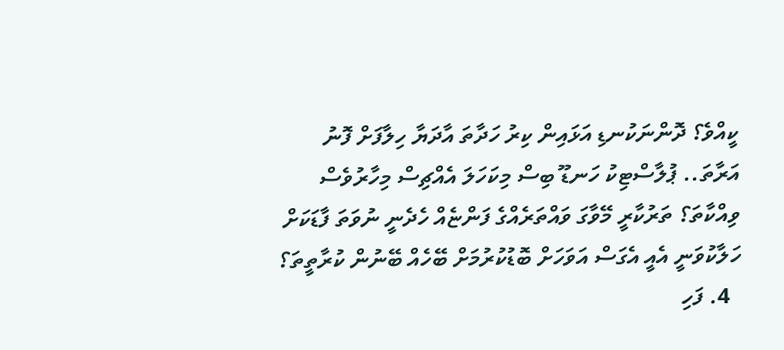ކީއްވެ؟ ދޮންނަކުނޑި އަޅައިން ކިރު ހަދާތަ އާދަޔާ ހިލާފަށް ފޮނު އަރާތަ.. ޕުލާސްޓިކު ހަނޑޫ ބިސް މިކަހަލަ އެއްޗިސް މިހާރުވެސް ވިއްކާތަ؟ ތަރުކާރީ މޭވާގަ ވައްތަރެއްގެ ފަންޏެއް ހެދެނީ ނުވަތަ ފާޑަކަށް ހަލާކުވަނީ އެއީ އެގަސް އަވަހަށް ބޮޑުކުރުމަށް ބޭހެއް ބޭނުން ކުރާތީތަ؟
  4. ފަހި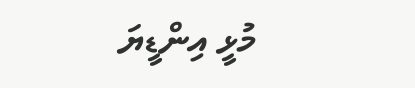މުޅީ އިންޑީޔަ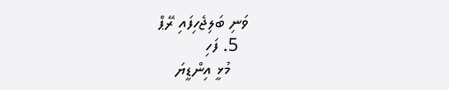ވަނި ބަލިޖެހިފައި ރޭޕް
  5. ފަހި
    މުޅީ އިންޑީޔަ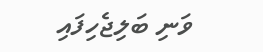ވަނި ބަލިޖެހިފައި